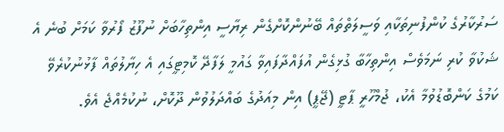ސަރުކާރުގެ ކުންފުނިތަކާއި ވަސީލަތްތައް ބޭނުންކޮށްގެން ރިޔާސީ އިންތިހާބަށް ނުފޫޒު ފޯރުވާ ކަމަށް ބުނެ އެ ޝަކުވާ ކުރި ނަމަވެސް އިންތިހާބާ ގުޅިގެން އުފައްދާފައިވާ ގައުމީ ލަފާދޭ ކޮމިޓީގައި އެ ހިޔާލުތައް ފާޅުނުކުރެވޭ ކަމުގެ ކަންބޮޑުވުމާ އެކު، ޖުމްހޫރީ ޕާޓީ (ޖޭޕީ) އިން މިއަދުގެ ބައްދަލުވުން ދޫކޮށް، ނުކުމެއްޖެ އެވެ.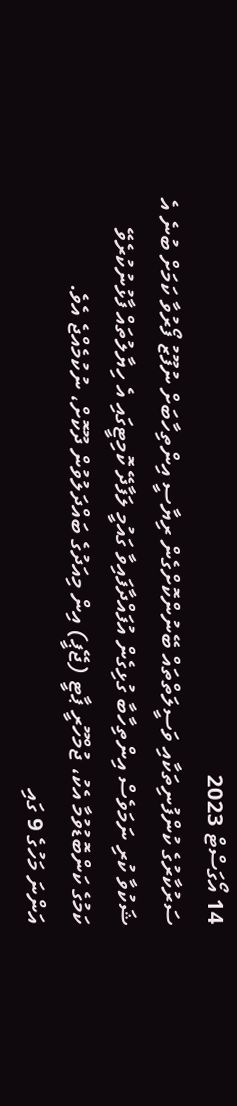14 އޯގަސްޓް 2023
ސަރުކާރުގެ ކުންފުނިތަކާއި ވަސީލަތްތައް ބޭނުންކޮށްގެން ރިޔާސީ އިންތިހާބަށް ނުފޫޒު ފޯރުވާ ކަމަށް ބުނެ އެ ޝަކުވާ ކުރި ނަމަވެސް އިންތިހާބާ ގުޅިގެން އުފައްދާފައިވާ ގައުމީ ލަފާދޭ ކޮމިޓީގައި އެ ހިޔާލުތައް ފާޅުނުކުރެވޭ ކަމުގެ ކަންބޮޑުވުމާ އެކު، ޖުމްހޫރީ ޕާޓީ (ޖޭޕީ) އިން މިއަދުގެ ބައްދަލުވުން ދޫކޮށް، ނުކުމެއްޖެ އެވެ.
އަންނަ މަހުގެ 9 ގައި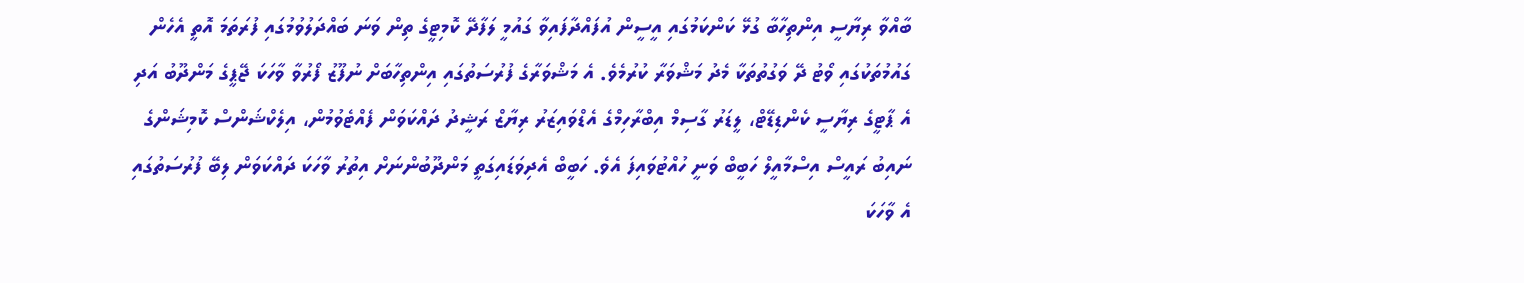ބާއްވާ ރިޔާސީ އިންތިހާބާ ގުޅޭ ކަންކަމުގައި އީސީން އުފައްދާފައިވާ ގައުމީ ލަފާދޭ ކޮމިޓީގެ ތިން ވަނަ ބައްދަލުވުމުގައި ފުރަތަމަ އޮތީ އެހެން ގައުމުތަކުގައި ވޯޓު ދޭ ވަގުތުތަކާ މެދު މަޝްވަރާ ކުރުމެވެ. އެ މަޝްވަރާގެ ފުރުސަތުގައި އިންތިހާބަށް ނުފޫޒު ފޯރުވާ ވާހަކަ ޖޭޕީގެ މަންދޫބު އަދި އެ ޕާޓީގެ ރިޔާސީ ކެންޑިޑޭޓް، ލީޑަރު ގާސިމް އިބްރާހިމްގެ އެޑްވައިޒަރު ރިޔާޒް ރަޝީދު ދައްކަވަން ފެއްޓެވުމުން، އިލެކްޝަންސް ކޮމިޝަންގެ ނައިބު ރައީސް އިސްމާއީލް ހަބީބް ވަނީ ހުއްޓުވައިފަ އެވެ. ހަބީބް އެދިވަޑައިގަތީ މަންދޫބުންނަށް އިތުރު ވާހަކަ ދައްކަވަން ލިބޭ ފުރުސަތުގައި އެ ވާހަކަ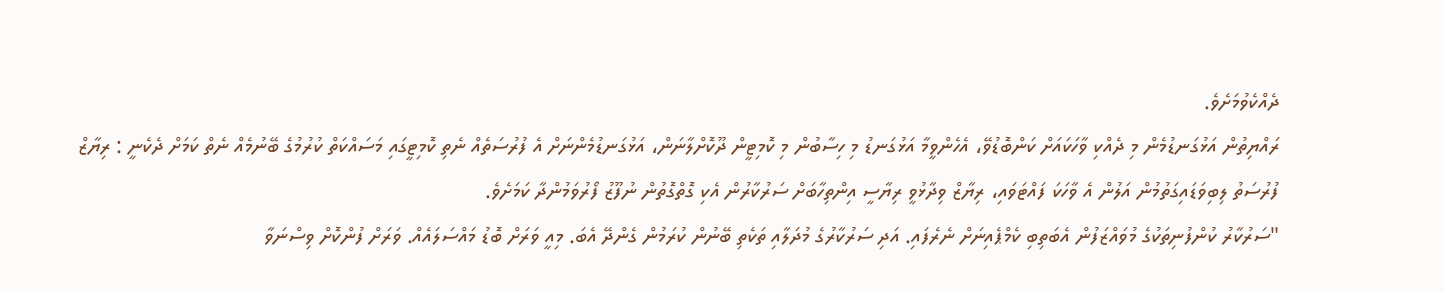ދެއްކެވުމަށެވެ.
ރައްޔިތުން އަޅުގަނޑުމެން މި ދެއްކި ވާހަކައަށް ކަންބޮޑުވޭ، އެހެންވީމާ އަޅުގަނޑު މި ހިސާބުން މި ކޮމިޓީން ދޫކޮށްލާނަން، އަޅުގަނޑުމެންނަށް އެ ފުރުސަތެއް ނެތި ކޮމިޓީގައި މަސައްކަތް ކުރުމުގެ ބޭނުމެއް ނެތް ކަމަށް ދެކެނީ : ރިޔާޒް
ފުރުސަތު ލިބިވަޑައިގަތުމުން އަލުން އެ ވާހަކަ ފައްޓަވައި، ރިޔާޒް ވިދާޅުވީ ރިޔާސީ އިންތިހާބަށް ސަރުކާރުން އެކި ގޮތްގޮތުން ނުފޫޒު ފޯރުވަމުންދާ ކަމަށެވެ.
"ސަރުކާރު ކުންފުނިތަކުގެ މުވައްޒަފުން އެބަތިބި ކެމްޕެއިނަށް ނެރެފައި. އަދި ސަރުކާރުގެ މުދަލާއި ތަކެތި ބޭނުން ކުރަމުން ގެންދޭ އެބަ. މިއީ ވަރަށް ބޮޑު މައްސަލައެއް. ވަރަށް ފުންކޮށް ވިސްނަވާ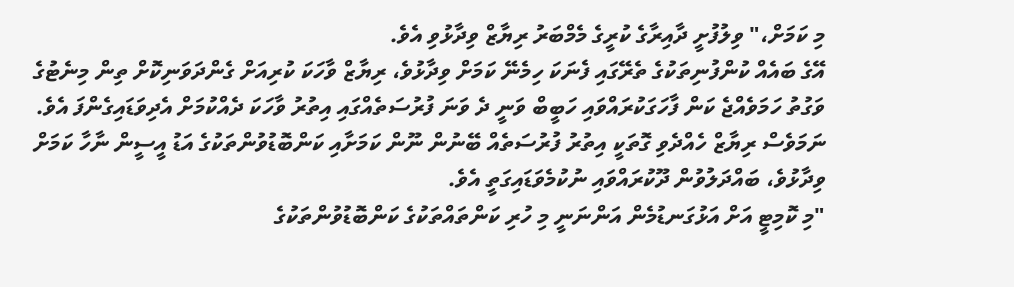މި ކަމަށް،" ވިލުފުށީ ދާއިރާގެ ކުރީގެ މެމްބަރު ރިޔާޒް ވިދާޅުވި އެވެ.
އޭގެ ބައެއް ކުންފުނިތަކުގެ ތެރޭގައި ފެނަކަ ހިމެނޭ ކަމަށް ވިދާޅުވެ، ރިޔާޒް ވާހަކަ ކުރިއަށް ގެންދަވަނިކޮށް ތިން މިނެޓުގެ ވަގުތު ހަމަވެއްޖެ ކަން ފާހަގަކުރައްވައި ހަބީބް ވަނީ ދެ ވަނަ ފުރުސަތެއްގައި އިތުރު ވާހަކަ ދެއްކުމަށް އެދިވަޑައިގެންފަ އެވެ.
ނަމަވެސް ރިޔާޒް ހެއްދެވި ގޮތަކީ އިތުރު ފުރުސަތެއް ބޭނުން ނޫން ކަމަށާއި ކަންބޮޑުވުންތަކުގެ އަޑު އީސީން ނާހާ ކަމަށް ވިދާޅުވެ، ބައްދަލުވުން ދޫކުރައްވައި ނުކުމެވަޑައިގަތީ އެވެ.
"މި ކޮމިޓީ އަށް އަޅުގަނޑުމެން އަންނަނީ މި ހުރި ކަންތައްތަކުގެ ކަންބޮޑުވުންތަކުގެ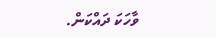ވާހަކަ ދައްކަން.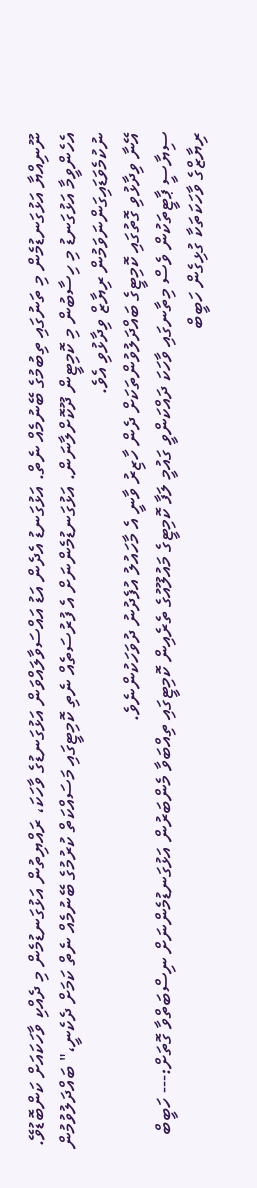ނޫނިއްޔާ އަޅުގަނޑުމެން މި ތަނުގައި ތިބުމުގެ ބޭނުމެއް ނެތް. އަޅުގަނޑު އެދެން އަޑު އައްސަވާލައްވަން އަޅުގަނޑުގެ ވާހަކަ، ރައްޔިތުން އަޅުގަނޑުމެން މި ދެއްކި ވާހަކައަށް ކަންބޮޑުވޭ. އެހެންވީމާ އަޅުގަނޑު މި ހިސާބުން މި ކޮމިޓީން ދޫކޮށްލާނަން. އަޅުގަނޑުމެންނަށް އެ ފުރުސަތެއް ނެތި ކޮމިޓީގައި މަސައްކަތް ކުރުމުގެ ބޭނުމެއް ނެތް ކަމަށް ދެކެނީ،" ބައްދަލުވުމުން ނުކުމެވަޑައިގަންނަވަމުން ރިޔާޒް ވިދާޅުވި އެވެ.
އޭނާ ވިދާޅުވި ގޮތުގައި ކޮމިޓީގެ ބައްދަލުވުންތަކަށް ދެން ހާޒިރު ވާނީ އެ މާހައުލު އުފެދުނު ދުވަހަކުންނެވެ.
ސިޔާސީ ޕާޓީތަކުން ވެސް މިތާނގައި ވާހަކަ ދައްކަންވީ ގައުމީ ލަފާ ކޮމިޓީގެ މައުލޫއުގެ ތެރެއިން ކޮމިޓީގައި ތިއްބަވާ މެންބަރުން އަޅުގަނޑުމެންނަށް ނިސްބަތްވާ ގޮތަށް:--- ހަބީބް
ރިޔާޒްގެ ވާހަކަތަކާ ގުޅިގެން ހަބީބް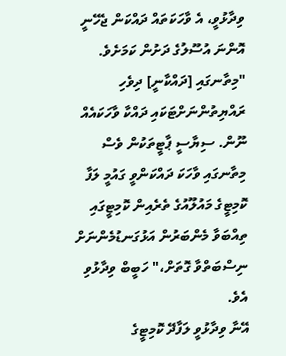ވިދާޅުވީ، އެ ވާހަކަތައް ދައްކަން ޖެހޭނީ އޮންނަ އުސޫލުގެ ދަށުން ކަމަށެވެ.
"މިތާނގައި [ދައްކާނީ] ދިވެހި ރައްޔިތުންނަށްޓަކައި ދައްކާ ވާހަކައެއް ނޫން. ސިޔާސީ ޕާޓީތަކުން ވެސް މިތާނގައި ވާހަކަ ދައްކަންވީ ގައުމީ ލަފާ ކޮމިޓީގެ މައުލޫއުގެ ތެރެއިން ކޮމިޓީގައި ތިއްބަވާ މެންބަރުން އަޅުގަނޑުމެންނަށް ނިސްބަތްވާ ގޮތަށް،" ހަބީބް ވިދާޅުވި އެވެ.
އޭނާ ވިދާޅުވީ ލަފާދޭ ކޮމިޓީގެ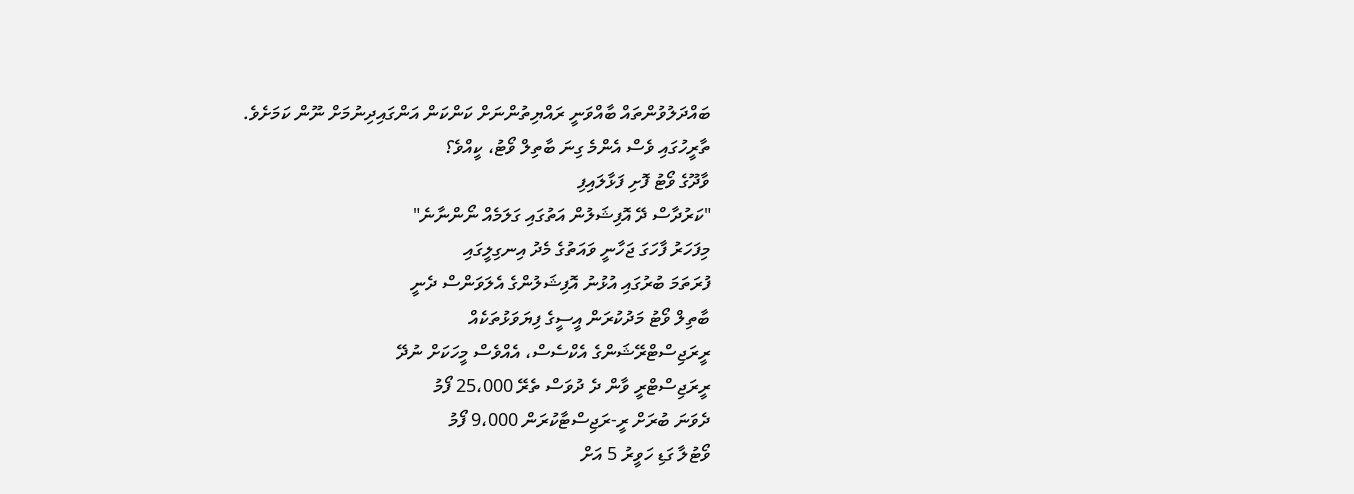ބައްދަލުވުންތައް ބާއްވަނީ ރައްޔިތުންނަށް ކަންކަން އަންގައިދިނުމަށް ނޫން ކަމަށެވެ.
ތާރީހުގައި ވެސް އެންމެ ގިނަ ބާތިލް ވޯޓު، ކީއްވެ؟
ވާދޫގެ ވޯޓު ފޮށި ފަޅާލައިފި
"ކަރުދާސް ދޭ އޮފިޝަލުން އަތުގައި ގަލަމެއް ނޯންނާނެ"
މިފަހަރު ފާހަގަ ޖަހާނީ ވައަތުގެ މެދު އިނގިލީގައި
ފުރަތަމަ ބުރުގައި އުޅުނު އޮފިޝަލުންގެ އެލަވަންސް ދެނީ
ބާތިލް ވޯޓު މަދުކުރަން އީސީގެ ފިޔަވަޅުތަކެއް
ރީރަޖިސްޓްރޭޝަންގެ އެކްސެސް، އެއްވެސް މީހަކަށް ނުދޭ
ރީރަޖިސްޓްރީ ވާން ދެ ދުވަސް ތެރޭ 25،000 ފޯމު
ދެވަނަ ބުރަށް ރީ-ރަޖިސްޓާކުރަން 9،000 ފޯމު
ވޯޓުލާ ގަޑި ހަވީރު 5 އަށް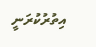އިތުރުކުރަނީ